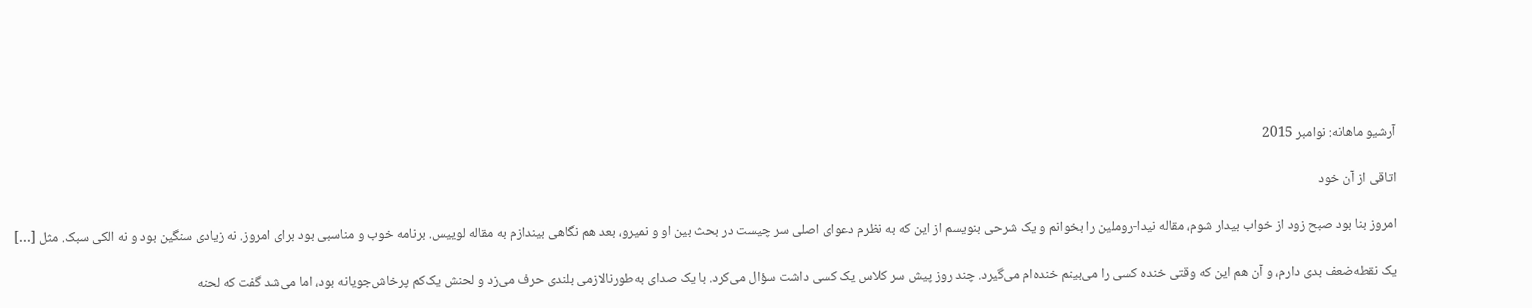آرشیو ماهانه: نوامبر 2015

اتاقی از آن خود

امروز بنا بود صبح زود از خواب بیدار شوم، مقاله نیدا-روملین را بخوانم و یک شرحی بنویسم از این که به نظرم دعوای اصلی سر چیست در بحث بین او و نمیرو، بعد هم نگاهی بیندازم به مقاله لوییس. برنامه خوب و مناسبی بود برای امروز. نه زیادی سنگین بود و نه الکی سبک. مثل […]

یک نقطه‌ضعف بدی دارم، و آن هم این که وقتی خنده کسی را می‌بینم خنده‌ام می‌گیرد. چند روز پیش سر کلاس یک کسی داشت سؤال می‌کرد. با یک صدای به‌طورنالازمی بلندی حرف می‌زد و لحنش یک‌کم پرخاش‌جویانه‌ بود، اما می‌شد گفت که لحنه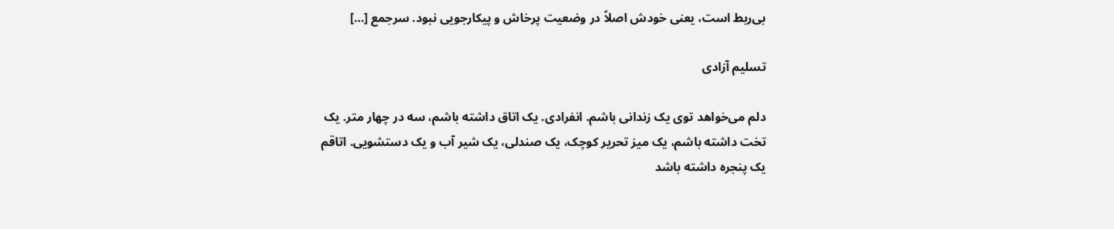بی‌ربط است، یعنی خودش اصلاً در وضعیت پرخاش و پیکارجویی نبود. سرجمع […]

تسلیم آزادی

دلم می‌خواهد توی یک زندانی باشم. انفرادی. یک اتاق داشته باشم، سه در چهار متر. یک تخت داشته باشم، یک میز تحریر کوچک، یک صندلی، یک شیر آب و یک دستشویی. اتاقم یک پنجره داشته باشد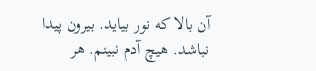آن بالا که نور بیاید. بیرون پیدا نباشد. هیچ آدم نبینم. هر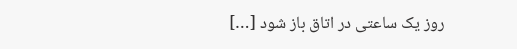روز یک ساعتی در اتاق باز شود […]